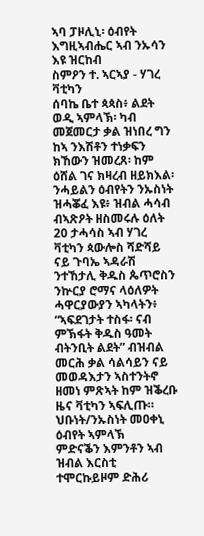ኣባ ፓዞሊኒ፡ ዕብየት እግዚኣብሔር ኣብ ንኡሳን እዩ ዝርከብ
ስምዖን ተ. ኣርኣያ - ሃገረ ቫቲካን
ሰባኬ ቤተ ጳጳስ፥ ልደት ወዲ ኣምላኽ፡ ካብ መጀመርታ ቃል ዝነበረ ግን ከኣ ንእሽቶን ተነቃፍን ክኸውን ዝመረጸ፡ ከም ዕሸል ገና ክዛረብ ዘይክእል፡ ንሓይልን ዕብየትን ንኡስነት ዝሓቖፈ እዩ፥ ዝብል ሓሳብ ብኣጽዖት ዘስመሩሉ ዕለት 20 ታሓሳስ ኣብ ሃገረ ቫቲካን ጳውሎስ ሻድሻይ ናይ ጉባኤ ኣዳራሽ ንተኸታሊ ቅዱስ ጴጥሮስን ንኵርያ ሮማና ላዕለዎት ሓዋርያውያን ኣካላትን፥ “ኣፍደገታት ተስፋ፡ ናብ ምኽፋት ቅዱስ ዓመት ብትንቢት ልደት” ብዝብል መርሕ ቃል ሳልሳይን ናይ መወዳእታን ኣስተንትኖ ዘመነ ምጽኣት ከም ዝቕረቡ ዜና ቫቲካን ኣፍሊጡ።
ህቡነት/ንኡስነት መዐቀኒ ዕብየት ኣምላኽ
ምድናቕን እምንቶን ኣብ ዝብል እርስቲ ተሞርኩይዞም ድሕሪ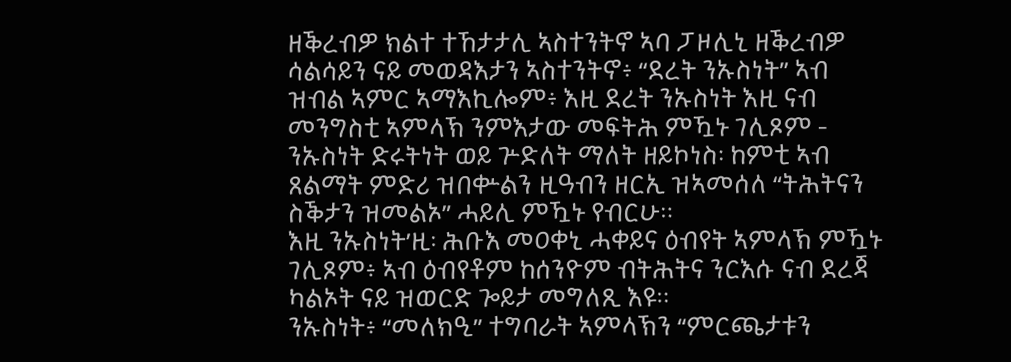ዘቕረብዎ ክልተ ተኸታታሊ ኣስተንትኖ ኣባ ፓዞሊኒ ዘቕረብዎ ሳልሳይን ናይ መወዳእታን ኣስተንትኖ፥ “ደረት ንኡስነት” ኣብ ዝብል ኣምር ኣማእኪሎም፥ እዚ ደረት ንኡስነት እዚ ናብ መንግስቲ ኣምላኽ ንምእታው መፍትሕ ምዃኑ ገሊጾም - ንኡስነት ድሩትነት ወይ ጕድለት ማለት ዘይኮነስ፡ ከምቲ ኣብ ጸልማት ምድሪ ዝበቍልን ዚዓብን ዘርኢ ዝኣመሰለ “ትሕትናን ስቕታን ዝመልኦ” ሓይሊ ምዃኑ የብርሁ።
እዚ ንኡስነት’ዚ፡ ሕቡእ መዐቀኒ ሓቀይና ዕብየት ኣምላኽ ምዃኑ ገሊጾም፥ ኣብ ዕብየቶም ከሰንዮም ብትሕትና ንርእሱ ናብ ደረጃ ካልኦት ናይ ዝወርድ ጐይታ መግለጺ እዩ።
ንኡስነት፥ “መለክዒ” ተግባራት ኣምላኽን “ምርጫታቱን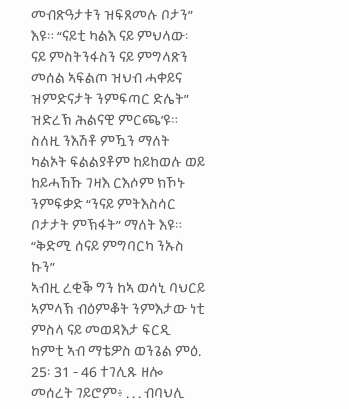መብጽዓታቱን ዝፍጸመሉ ቦታን” እዩ። “ናይቲ ካልእ ናይ ምህላው፡ ናይ ምስትንፋስን ናይ ምግላጽን መሰል ኣፍልጦ ዝህብ ሓቀይና ዝምድናታት ንምፍጣር ድሌት” ዝድረኽ ሕልናዊ ምርጫ’ዩ። ስለዚ ንእሽቶ ምዃን ማለት ካልኦት ፍልልያቶም ከይከወሉ ወይ ከይሓኸኹ ገዛእ ርእሶም ክኾኑ ንምፍቃድ “ንናይ ምትእስሳር ቦታታት ምኽፋት” ማለት እዩ።
“ቅድሚ ሰናይ ምግባርካ ንኡስ ኩን”
ኣብዚ ረቂቕ ግን ከኣ ወሳኒ ባህርይ ኣምላኽ ብዕምቆት ንምእታው ነቲ ምስላ ናይ መወዳእታ ፍርዲ ከምቲ ኣብ ማቴዎስ ወንጌል ምዕ. 25፡ 31 - 46 ተገሊጹ ዘሎ መሰረት ገይሮም፥ . . . ብባህሊ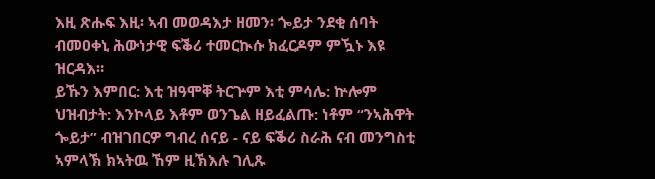እዚ ጽሑፍ እዚ፡ ኣብ መወዳእታ ዘመን፡ ጐይታ ንደቂ ሰባት ብመዐቀኒ ሕውነታዊ ፍቕሪ ተመርኲሱ ክፈርዶም ምዃኑ እዩ ዝርዳእ።
ይኹን እምበር: እቲ ዝዓሞቐ ትርጕም እቲ ምሳሌ: ኵሎም ህዝብታት: እንኮላይ እቶም ወንጌል ዘይፈልጡ: ነቶም “ንኣሕዋት ጐይታ” ብዝገበርዎ ግብረ ሰናይ - ናይ ፍቕሪ ስራሕ ናብ መንግስቲ ኣምላኽ ክኣትዉ ኸም ዚኽእሉ ገሊጹ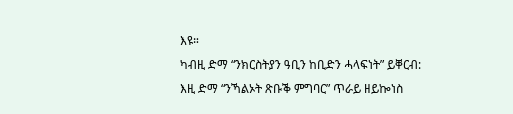እዩ።
ካብዚ ድማ “ንክርስትያን ዓቢን ከቢድን ሓላፍነት” ይቐርብ: እዚ ድማ “ንኻልኦት ጽቡቕ ምግባር” ጥራይ ዘይኰነስ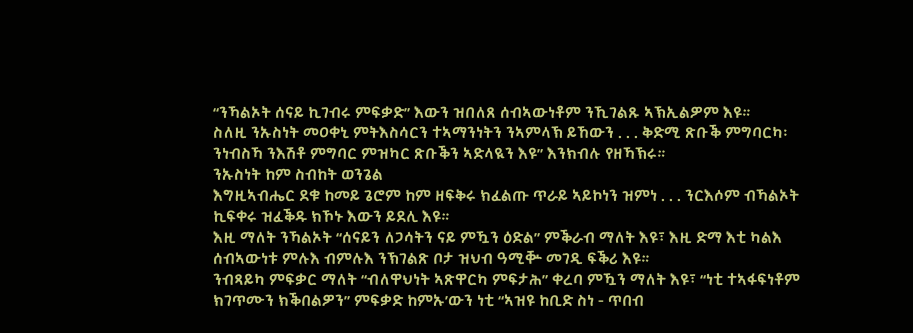“ንኻልኦት ሰናይ ኪገብሩ ምፍቃድ” እውን ዝበለጸ ሰብኣውነቶም ንኺገልጹ ኣኽኢልዎም እዩ።
ስለዚ ንኡስነት መዐቀኒ ምትእስሳርን ተኣማንነትን ንኣምላኽ ይኸውን . . . ቅድሚ ጽቡቕ ምግባርካ፡ ንነብስኻ ንእሽቶ ምግባር ምዝካር ጽቡቕን ኣድላዪን እዩ” እንክብሉ የዘኻኽሩ።
ንኡስነት ከም ስብከት ወንጌል
እግዚኣብሔር ደቁ ከመይ ጌሮም ከም ዘፍቅሩ ክፈልጡ ጥራይ ኣይኮነን ዝምነ . . . ንርእሶም ብኻልኦት ኪፍቀሩ ዝፈቕዱ ክኾኑ እውን ይደሊ እዩ።
እዚ ማለት ንኻልኦት “ሰናይን ለጋሳትን ናይ ምዃን ዕድል” ምቕራብ ማለት እዩ፣ እዚ ድማ እቲ ካልእ ሰብኣውነቱ ምሉእ ብምሉእ ንኽገልጽ ቦታ ዝህብ ዓሚቝ መገዲ ፍቕሪ እዩ።
ንብጻይካ ምፍቃር ማለት “ብለዋህነት ኣጽዋርካ ምፍታሕ” ቀረባ ምዃን ማለት እዩ፣ “ነቲ ተኣፋፍነቶም ክገጥሙን ክቕበልዎን” ምፍቃድ ከምኡ’ውን ነቲ “ኣዝዩ ከቢድ ስነ - ጥበብ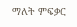ማለት ምፍቃር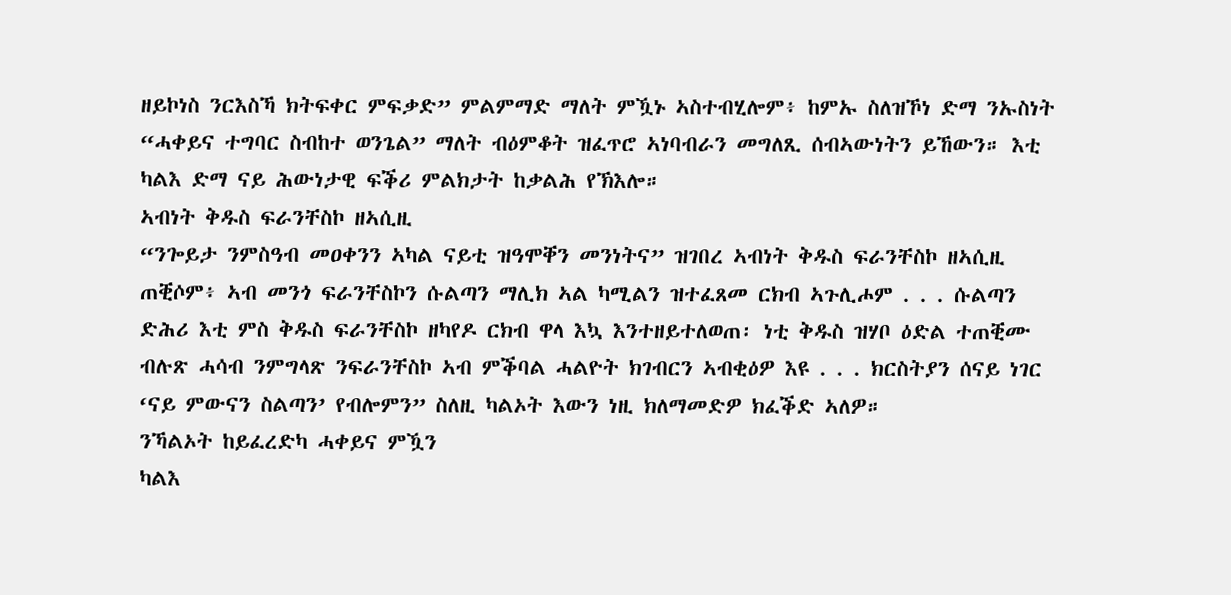ዘይኮነስ ንርእስኻ ክትፍቀር ምፍቃድ” ምልምማድ ማለት ምዃኑ ኣስተብሂሎም፥ ከምኡ ስለዝኾነ ድማ ንኡስነት “ሓቀይና ተግባር ስብከተ ወንጌል” ማለት ብዕምቆት ዝፈጥሮ ኣነባብራን መግለጺ ሰብኣውነትን ይኸውን። እቲ ካልእ ድማ ናይ ሕውነታዊ ፍቕሪ ምልክታት ከቃልሕ የኽእሎ።
ኣብነት ቅዱስ ፍራንቸስኮ ዘኣሲዚ
“ንጐይታ ንምስዓብ መዐቀንን ኣካል ናይቲ ዝዓሞቐን መንነትና” ዝገበረ ኣብነት ቅዱስ ፍራንቸስኮ ዘኣሲዚ ጠቒሶም፥ ኣብ መንጎ ፍራንቸስኮን ሱልጣን ማሊክ ኣል ካሚልን ዝተፈጸመ ርክብ ኣጉሊሖም . . . ሱልጣን ድሕሪ እቲ ምስ ቅዱስ ፍራንቸስኮ ዘካየዶ ርክብ ዋላ እኳ እንተዘይተለወጠ፡ ነቲ ቅዱስ ዝሃቦ ዕድል ተጠቒሙ ብሉጽ ሓሳብ ንምግላጽ ንፍራንቸስኮ ኣብ ምቕባል ሓልዮት ክገብርን ኣብቂዕዎ እዩ . . . ክርስትያን ሰናይ ነገር ‘ናይ ምውናን ስልጣን’ የብሎምን” ስለዚ ካልኦት እውን ነዚ ክለማመድዎ ክፈቕድ ኣለዎ።
ንኻልኦት ከይፈረድካ ሓቀይና ምዃን
ካልእ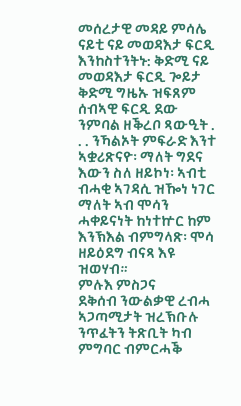መሰረታዊ መዳይ ምሳሌ ናይቲ ናይ መወዳእታ ፍርዲ እንከስተንትኑ: ቅድሚ ናይ መወዳእታ ፍርዲ ጐይታ ቅድሚ ግዜኡ ዝፍጸም ሰብኣዊ ፍርዲ ደው ንምባል ዘቕረቦ ጻውዒት . . . ንኻልኦት ምፍራድ እንተ ኣቋሪጽናዮ፡ ማለት ግደና እውን ስለ ዘይኮነ፡ ኣብቲ ብሓቂ ኣገዳሲ ዝዀነ ነገር ማለት ኣብ ሞሳን ሓቀይናነት ከነተኵር ከም እንኽእል ብምግላጽ፡ ሞሳ ዘይዕደግ ብናጻ እዩ ዝወሃብ።
ምሉእ ምስጋና
ደቅሰብ ንውልቃዊ ረብሓ ኣጋጣሚታት ዝረኽቡሉ ንጥፈትን ትጽቢት ካብ ምግባር ብምርሓቕ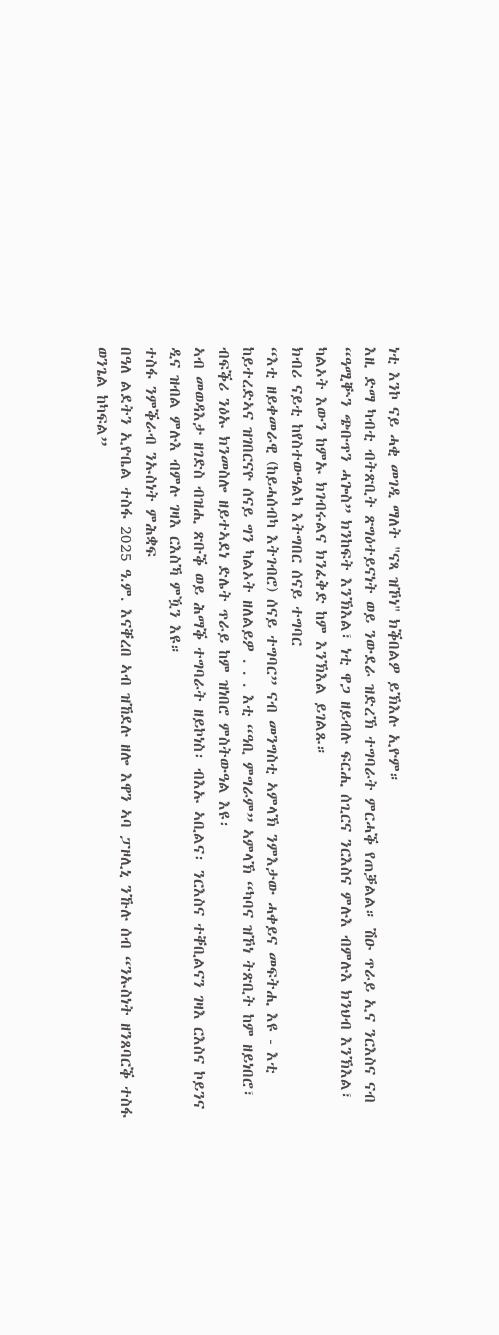ነቲ እንኮ ናይ ሓቂ መገዲ ማለት "ናጻ ዝኾነ" ክቕበልዎ ይኽእሉ ኢዮም።
እዚ ድማ ካብቲ ብትጽቢት ጽግዕተይናነት ወይ ንውደራ ዝድረኽ ተግባራት ምርሓቕ የጠቓልል። ሽዑ ጥራይ ኢና ንርእስና ናብ “ዓሚቝን ጭቡጥን ሓጐስ” ክንከፍት እንኽእል፣ ነቲ ዋጋ ዘይብሉ ፍርሒ ሰጊርና ንርእስና ምሉእ ብምሉእ ክንህብ እንኽእል፣ ካልኦት እውን ከምኡ ክገብሩልና ክንፈቅድ ከም እንኽእል ይገልጹ።
ክብሪ ናይቲ ከየስተውዓልካ እትግበር ሰናይ ተግባር
“እቲ ዘይቀመራዊ (ከይሓሰብካ እትገብሮ) ሰናይ ተግባር” ናብ መንግስቲ ኣምላኽ ንምእታው ሓቀይና መፍትሒ እዩ - እቲ ከይተረድኣና ዝገበርናዮ ሰናይ ግን ካልኦት ዘለልይዎ . . . እቲ “ዓቢ ምግራም” ኣምላኽ “ካባና ዝኾነ ትጽቢት ከም ዘይነበሮ፣ ብፍቕሪ ንዕኡ ክንመስሎ ዘይተኣደነ ድሌት ጥራይ ከም ዝነበሮ ምስትውዓል እዩ፡
ኣብ መወዳእታ ዘገድስ ብዝሒ ጽቡቕ ወይ ሕማቕ ተግባራት ዘይኮነስ፡ ብእኡ ኣቢልና፡ ንርእስና ተቐቢልናን ገዛእ ርእስና ኮይንና ዲና ዝብል ምሉእ ብምሉ ገዛእ ርእስኻ ምዃን እዩ።
ተስፋ ንምቕራብ ንኡስነት ምሕቋፍ
በዓለ ልደትን ኢዮቤል ተስፋ 2025 ዓ.ም. እናቐረበ ኣብ ዝኸደሉ ዘሎ እዋን ኣባ ፓዞሊኒ ንኹሉ ሰብ “ንኡስነት ዘንጸባርቕ ተስፋ ወንጌል ከካፍል”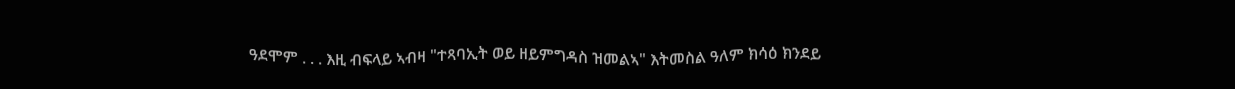ዓደሞም . . . እዚ ብፍላይ ኣብዛ "ተጻባኢት ወይ ዘይምግዳስ ዝመልኣ" እትመስል ዓለም ክሳዕ ክንደይ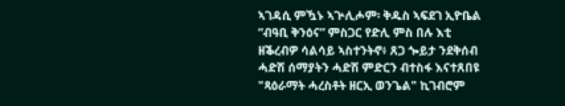ኣገዳሲ ምዃኑ ኣጕሊሖም፡ ቅዱስ ኣፍደገ ኢዮቤል “ብዓቢ ቅንዕና” ምስጋር የድሊ ምስ በሉ እቲ ዘቕረብዎ ሳልሳይ ኣስተንትኖ፥ ጸጋ ጐይታ ንደቅሰብ ሓድሽ ሰማያትን ሓድሽ ምድርን ብተስፋ እናተጸበዩ "ጻዕራማት ሓረስቶት ዘርኢ ወንጌል" ኪገብሮም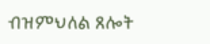ብዝምህለል ጸሎት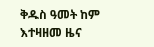ቅዱስ ዓመት ከም እተዛዘመ ዜና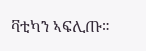ቫቲካን ኣፍሊጡ።